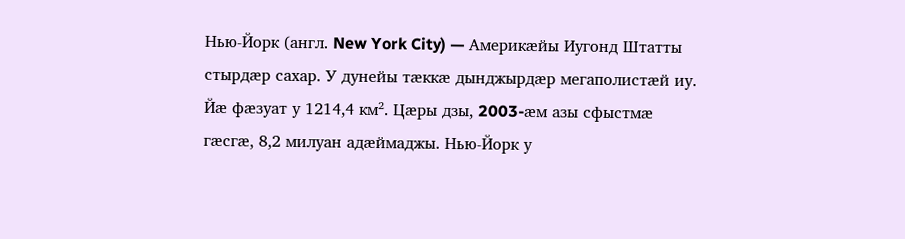Нью-Йорк (англ. New York City) — Америкæйы Иугонд Штатты стырдæр сахар. У дунейы тæккæ дынджырдæр мегаполистæй иу. Йæ фæзуат у 1214,4 км². Цæры дзы, 2003-æм азы сфыстмæ гæсгæ, 8,2 милуан адæймаджы. Нью-Йорк у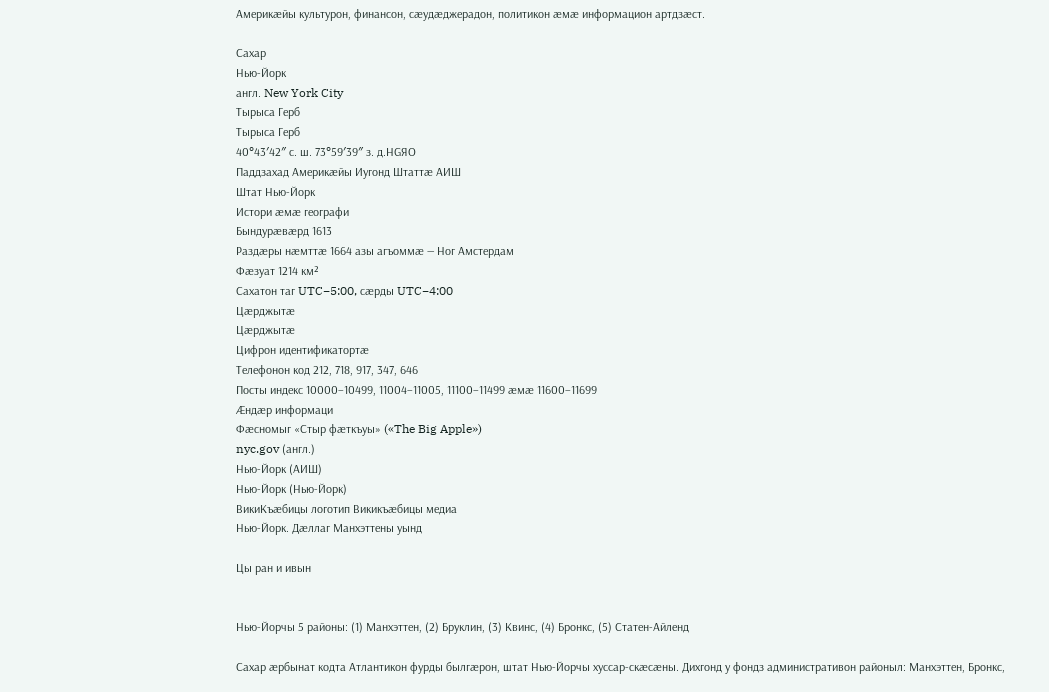Америкæйы культурон, финансон, сæудæджерадон, политикон æмæ информацион артдзæст.

Сахар
Нью-Йорк
англ. New York City
Тырыса Герб
Тырыса Герб
40°43′42″ с. ш. 73°59′39″ з. д.HGЯO
Паддзахад Америкæйы Иугонд Штаттæ АИШ
Штат Нью-Йорк
Истори æмæ географи
Бындурæвæрд 1613
Раздæры нæмттæ 1664 азы агъоммæ — Ног Амстердам
Фæзуат 1214 км²
Сахатон таг UTC−5:00, сæрды UTC−4:00
Цæрджытæ
Цæрджытæ
Цифрон идентификатортæ
Телефонон код 212, 718, 917, 347, 646
Посты индекс 10000–10499, 11004–11005, 11100–11499 æмæ 11600–11699
Æндæр информаци
Фæсномыг «Стыр фæткъуы» («The Big Apple»)
nyc.gov (англ.)
Нью-Йорк (АИШ)
Нью-Йорк (Нью-Йорк)
ВикиКъæбицы логотип Викикъæбицы медиа
Нью-Йорк. Дæллаг Манхэттены уынд

Цы ран и ивын


Нью-Йорчы 5 районы: (1) Манхэттен, (2) Бруклин, (3) Квинс, (4) Бронкс, (5) Статен-Айленд

Сахар æрбынат кодта Атлантикон фурды былгæрон, штат Нью-Йорчы хуссар-скæсæны. Дихгонд у фондз административон районыл: Манхэттен, Бронкс,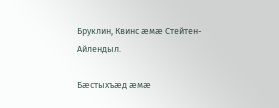Бруклин, Квинс æмæ Стейтен-Айлендыл.

Бæстыхъæд æмæ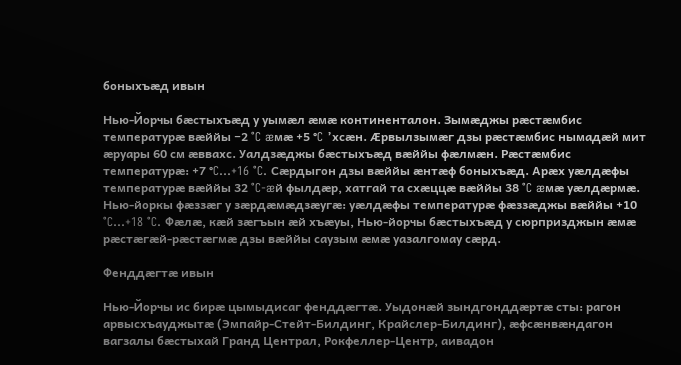боныхъæд ивын

Нью-Йорчы бæстыхъæд у уымæл æмæ континенталон. Зымæджы рæстæмбис температурæ вæййы −2 °C æмæ +5 °C ’хсæн. Æрвылзымæг дзы рæстæмбис нымадæй мит æруары 60 см æввахс. Уалдзæджы бæстыхъæд вæййы фæлмæн. Рæстæмбис температурæ: +7 °C...+16 °C. Сæрдыгон дзы вæййы æнтæф боныхъæд. Арæх уæлдæфы температурæ вæййы 32 °C-æй фылдæр, хатгай та схæццæ вæййы 38 °C æмæ уæлдæрмæ. Нью-йоркы фæззæг у зæрдæмæдзæугæ: уæлдæфы температурæ фæззæджы вæййы +10 °C...+18 °C. Фæлæ, кæй зæгъын æй хъæуы, Нью-йорчы бæстыхъæд у сюрпризджын æмæ рæстæгæй-рæстæгмæ дзы вæййы саузым æмæ уазалгомау сæрд.

Фенддæгтæ ивын

Нью-Йорчы ис бирæ цымыдисаг фенддæгтæ. Уыдонæй зындгонддæртæ сты: рагон арвысхъауджытæ (Эмпайр-Стейт-Билдинг, Крайслер-Билдинг), æфсæнвæндагон вагзалы бæстыхай Гранд Централ, Рокфеллер-Центр, аивадон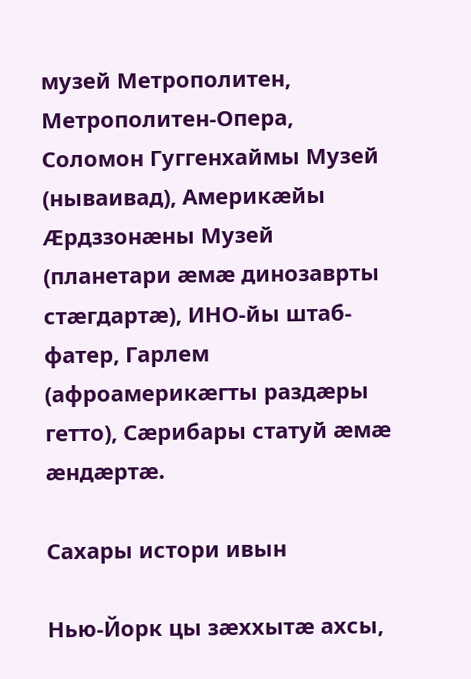музей Метрополитен, Метрополитен-Опера, Соломон Гуггенхаймы Музей (нываивад), Америкæйы Æрдззонæны Музей (планетари æмæ динозаврты стæгдартæ), ИНО-йы штаб-фатер, Гарлем (афроамерикæгты раздæры гетто), Сæрибары статуй æмæ æндæртæ.

Сахары истори ивын

Нью-Йорк цы зæххытæ ахсы,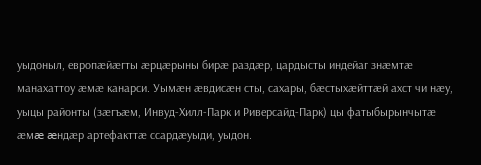уыдоныл, европæйæгты æрцæрыны бирæ раздæр, цардысты индейаг знæмтæ манахаттоу æмæ канарси. Уымæн æвдисæн сты, сахары, бæстыхæйттæй ахст чи нæу, уыцы районты (зæгъæм, Инвуд-Хилл-Парк и Риверсайд-Парк) цы фатыбырынчытæ æмæ æндæр артефакттæ ссардæуыди, уыдон.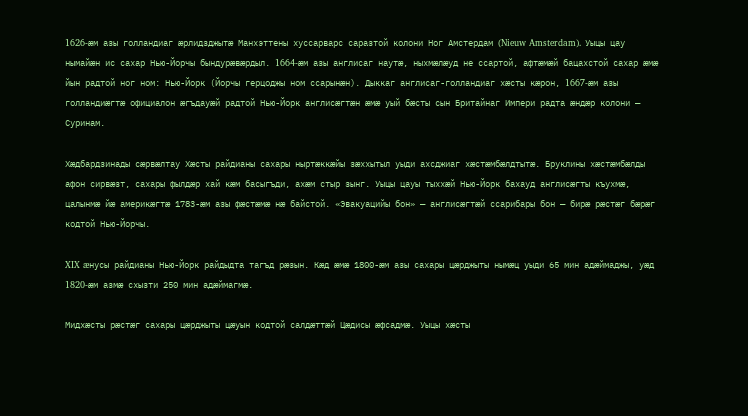1626-æм азы голландиаг æрлидзджытæ Манхэттены хуссарварс саразтой колони Ног Амстердам (Nieuw Amsterdam). Уыцы цау нымайæн ис сахар Нью-Йорчы бындурæвæрдыл. 1664-æм азы англисаг наутæ, ныхмæлæуд не ссартой, афтæмæй бацахстой сахар æмæ йын радтой ног ном: Нью-Йорк (Йорчы герцоджы ном ссарынæн). Дыккаг англисаг-голландиаг хæсты кæрон, 1667-æм азы голландиæгтæ официалон æгъдауæй радтой Нью-Йорк англисæгтæн æмæ уый бæсты сын Бритайнаг Импери радта æндæр колони — Суринам.

Хæдбардзинады сæрвæлтау Хæсты райдианы сахары ныртæккæйы зæххытыл уыди ахсджиаг хæстæмбæлдтытæ. Бруклины хæстæмбæлды афон сирвæзт, сахары фылдæр хай кæм басыгъди, ахæм стыр зынг. Уыцы цауы тыххæй Нью-Йорк бахауд англисæгты къухмæ, цалынмæ йæ америкæгтæ 1783-æм азы фæстæмæ нæ байстой. «Эвакуацийы бон» — англисæгтæй ссарибары бон — бирæ рæстæг бæрæг кодтой Нью-Йорчы.

XIX æнусы райдианы Нью-Йорк райдыдта тагъд рæзын. Кæд æмæ 1800-æм азы сахары цæрджыты нымæц уыди 65 мин адæймаджы, уæд 1820-æм азмæ схызти 250 мин адæймагмæ.

Мидхæсты рæстæг сахары цæрджыты цæуын кодтой салдæттæй Цæдисы æфсадмæ. Уыцы хæсты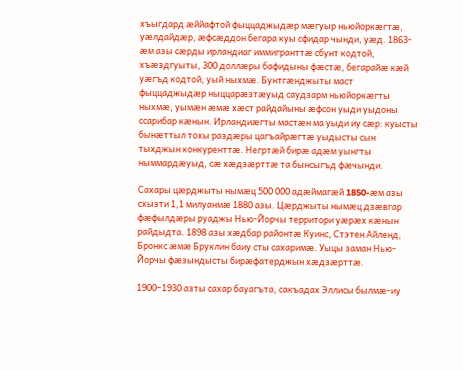хъыгдард æййафтой фыццаджыдæр мæгуыр ньюйоркæгтæ, уæлдайдæр, æфсæддон бегара куы сфидар чынди, уæд. 1863-æм азы сæрды ирландиаг иммигранттæ сбунт кодтой, хъæздгуыты, 300 доллæры бафидыны фæстæ, бегарайæ кæй уæгъд кодтой, уый ныхмæ. Бунтгæнджыты маст фыццаджыдæр ныццарæзтæуыд саудзарм ньюйоркæгты ныхмæ, уымæн æмæ хæст райдайыны æфсон уыди уыдоны ссарибар кæнын. Ирландиæгты мастæн ма уыди иу сæр: куысты бынæттыл тохы раздæры цагъайрæгтæ уыдысты сын тыхджын конкуренттæ. Негртæй бирæ адæм уынгты ныммардæуыд, сæ хæдзæрттæ та бынсыгъд фæчынди.

Сахары цæрджыты нымæц 500 000 адæймагæй 1850-æм азы схызти 1,1 милуанмæ 1880 азы. Цæрджыты нымæц дзæвгар фæфылдæры руаджы Нью-Йорчы территори уæрæх кæнын райдыдта. 1898 азы хæдбар районтæ Куинс, Стэтен Айленд, Бронкс æмæ Бруклин баиу сты сахаримæ. Уыцы заман Нью-Йорчы фæзындысты бирæфатерджын хæдзæрттæ.

1900–1930 азты сахар бауагъта, сакъадах Эллисы былмæ-иу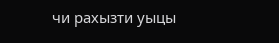чи рахызти уыцы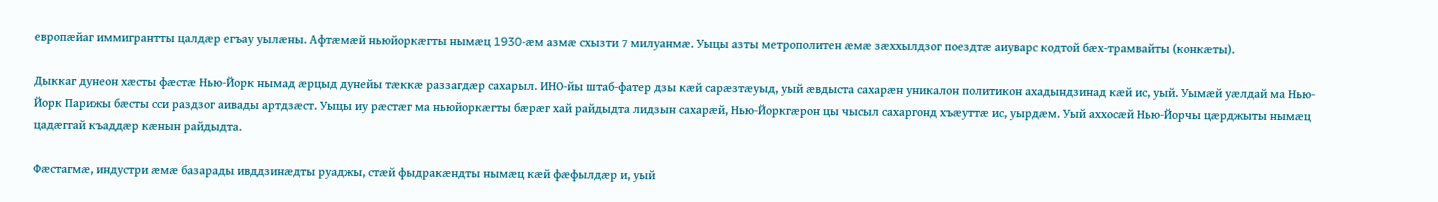европæйаг иммигрантты цалдæр егъау уылæны. Афтæмæй ньюйоркæгты нымæц 1930-æм азмæ схызти 7 милуанмæ. Уыцы азты метрополитен æмæ зæххылдзог поездтæ аиуварс кодтой бæх-трамвайты (конкæты).

Дыккаг дунеон хæсты фæстæ Нью-Йорк нымад æрцыд дунейы тæккæ раззагдæр сахарыл. ИНО-йы штаб-фатер дзы кæй сарæзтæуыд, уый æвдыста сахарæн уникалон политикон ахадындзинад кæй ис, уый. Уымæй уæлдай ма Нью-Йорк Парижы бæсты сси раздзог аивады артдзæст. Уыцы иу рæстæг ма ньюйоркæгты бæрæг хай райдыдта лидзын сахарæй, Нью-Йоркгæрон цы чысыл сахаргонд хъæуттæ ис, уырдæм. Уый аххосæй Нью-Йорчы цæрджыты нымæц цадæггай къаддæр кæнын райдыдта.

Фæстагмæ, индустри æмæ базарады ивддзинæдты руаджы, стæй фыдракæндты нымæц кæй фæфылдæр и, уый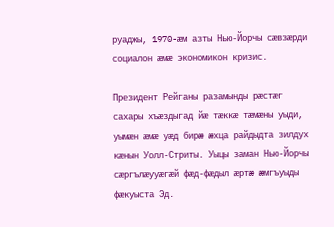руаджы, 1970-æм азты Нью-Йорчы сæвзæрди социалон æмæ экономикон кризис.

Президент Рейганы разамынды рæстæг сахары хъæздыгад йæ тæккæ тæмæны уыди, уымæн æмæ уæд бирæ æхца райдыдта зилдух кæнын Уолл-Стриты. Уыцы заман Нью-Йорчы сæргълæууæгæй фæд-фæдыл æртæ æмгъуыды фæкуыста Эд.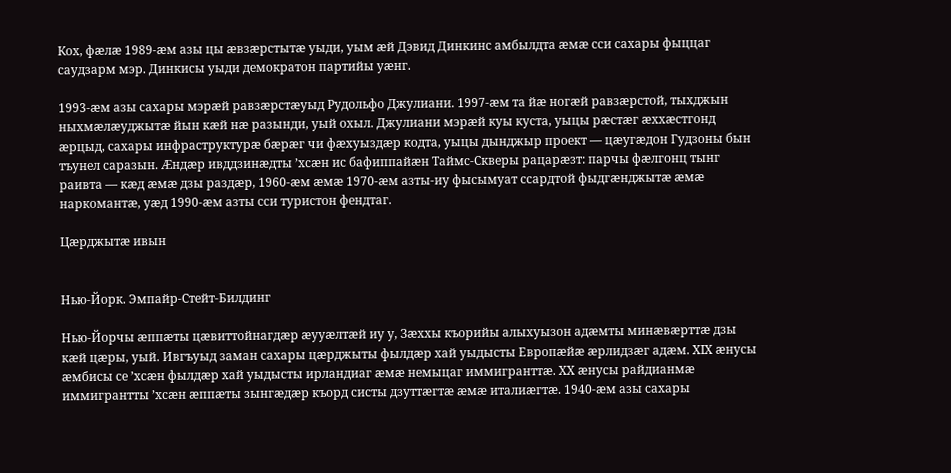Кох, фæлæ 1989-æм азы цы æвзæрстытæ уыди, уым æй Дэвид Динкинс амбылдта æмæ сси сахары фыццаг саудзарм мэр. Динкисы уыди демократон партийы уæнг.

1993-æм азы сахары мэрæй равзæрстæуыд Рудольфо Джулиани. 1997-æм та йæ ногæй равзæрстой, тыхджын ныхмæлæуджытæ йын кæй нæ разынди, уый охыл. Джулиани мэрæй куы куста, уыцы рæстæг æххæстгонд æрцыд, сахары инфраструктурæ бæрæг чи фæхуыздæр кодта, уыцы дынджыр проект — цæугæдон Гудзоны бын тъунел саразын. Æндæр ивддзинæдты ’хсæн ис бафиппайæн Таймс-Скверы рацарæзт: парчы фæлгонц тынг раивта — кæд æмæ дзы раздæр, 1960-æм æмæ 1970-æм азты-иу фысымуат ссардтой фыдгæнджытæ æмæ наркомантæ, уæд 1990-æм азты сси туристон фендтаг.

Цæрджытæ ивын


Нью-Йорк. Эмпайр-Стейт-Билдинг

Нью-Йорчы æппæты цæвиттойнагдæр æууæлтæй иу у, Зæххы къорийы алыхуызон адæмты минæвæрттæ дзы кæй цæры, уый. Ивгъуыд заман сахары цæрджыты фылдæр хай уыдысты Европæйæ æрлидзæг адæм. XIX æнусы æмбисы се ’хсæн фылдæр хай уыдысты ирландиаг æмæ немыцаг иммигранттæ. XX æнусы райдианмæ иммигрантты ’хсæн æппæты зынгæдæр къорд систы дзуттæгтæ æмæ италиæгтæ. 1940-æм азы сахары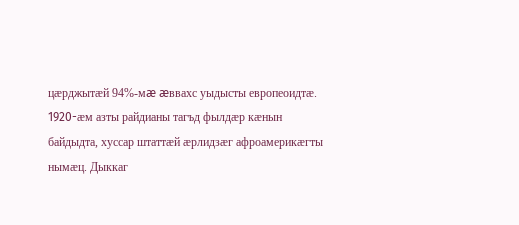цæрджытæй 94%-мæ æввахс уыдысты европеоидтæ. 1920-æм азты райдианы тагъд фылдæр кæнын байдыдта, хуссар штаттæй æрлидзæг афроамерикæгты нымæц. Дыккаг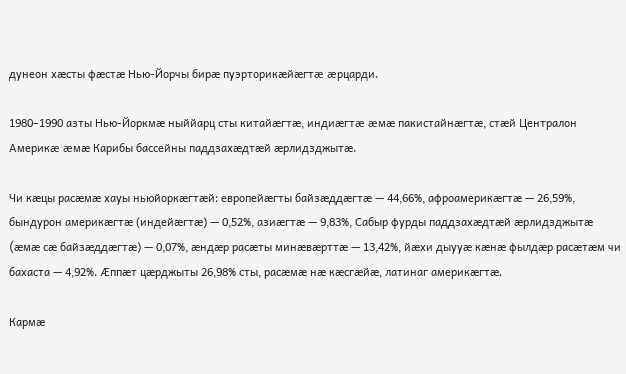дунеон хæсты фæстæ Нью-Йорчы бирæ пуэрторикæйæгтæ æрцарди.

1980–1990 азты Нью-Йоркмæ ныййарц сты китайæгтæ, индиæгтæ æмæ пакистайнæгтæ, стæй Централон Америкæ æмæ Карибы бассейны паддзахæдтæй æрлидзджытæ.

Чи кæцы расæмæ хауы ньюйоркæгтæй: европейæгты байзæддæгтæ — 44,66%, афроамерикæгтæ — 26,59%, бындурон америкæгтæ (индейæгтæ) — 0,52%, азиæгтæ — 9,83%, Сабыр фурды паддзахæдтæй æрлидзджытæ (æмæ сæ байзæддæгтæ) — 0,07%, æндæр расæты минæвæрттæ — 13,42%, йæхи дыууæ кæнæ фылдæр расæтæм чи бахаста — 4,92%. Æппæт цæрджыты 26,98% сты, расæмæ нæ кæсгæйæ, латинаг америкæгтæ.

Кармæ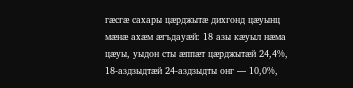гæсгæ сахары цæрджытæ дихгонд цæуынц мæнæ ахæм æгъдауæй: 18 азы кæуыл нæма цæуы, уыдон сты æппæт цæрджытæй 24,4%, 18-аздзыдтæй 24-аздзыдты онг — 10,0%,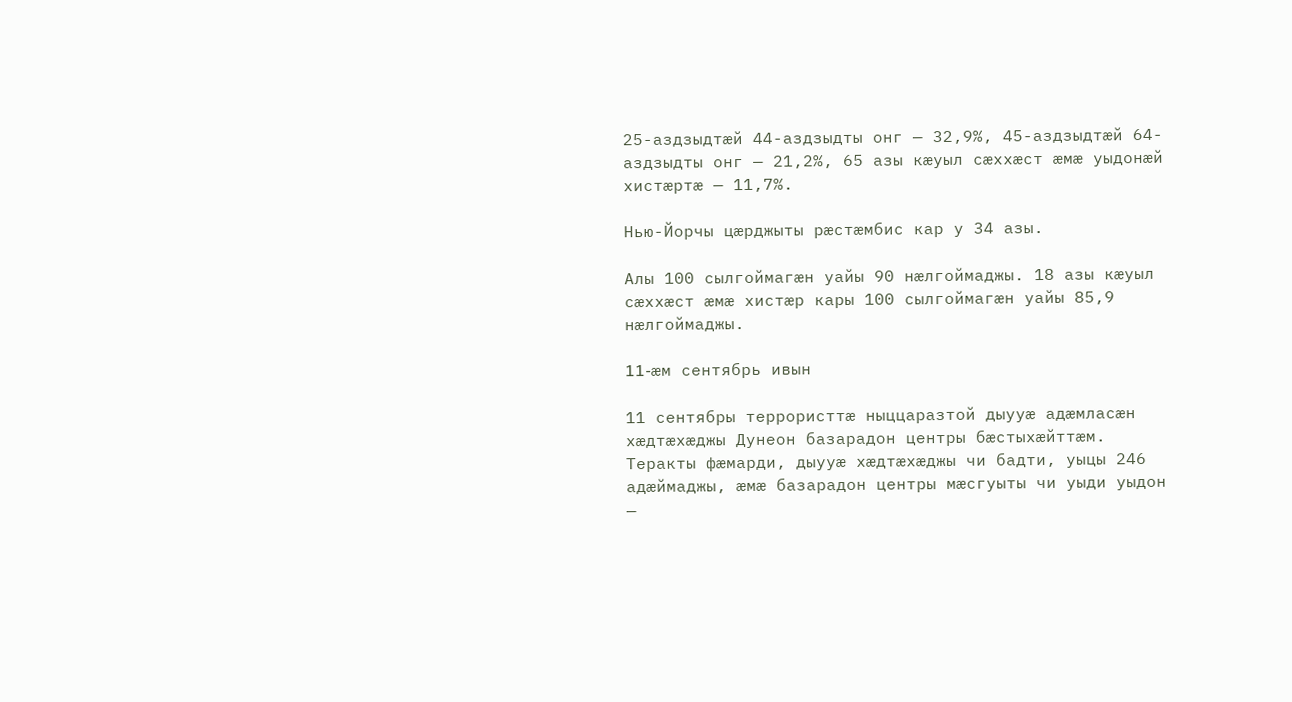25-аздзыдтæй 44-аздзыдты онг — 32,9%, 45-аздзыдтæй 64-аздзыдты онг — 21,2%, 65 азы кæуыл сæххæст æмæ уыдонæй хистæртæ — 11,7%.

Нью-Йорчы цæрджыты рæстæмбис кар у 34 азы.

Алы 100 сылгоймагæн уайы 90 нæлгоймаджы. 18 азы кæуыл сæххæст æмæ хистæр кары 100 сылгоймагæн уайы 85,9 нæлгоймаджы.

11-æм сентябрь ивын

11 сентябры террористтæ ныццаразтой дыууæ адæмласæн хæдтæхæджы Дунеон базарадон центры бæстыхæйттæм. Теракты фæмарди, дыууæ хæдтæхæджы чи бадти, уыцы 246 адæймаджы, æмæ базарадон центры мæсгуыты чи уыди уыдон —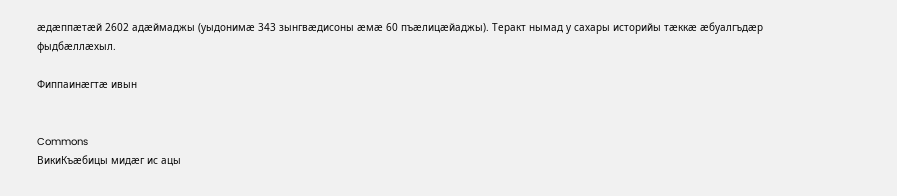æдæппæтæй 2602 адæймаджы (уыдонимæ 343 зынгвæдисоны æмæ 60 пъæлицæйаджы). Теракт нымад у сахары историйы тæккæ æбуалгъдæр фыдбæллæхыл.

Фиппаинæгтæ ивын


Commons
ВикиКъæбицы мидæг ис ацы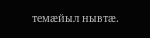темæйыл нывтæ.